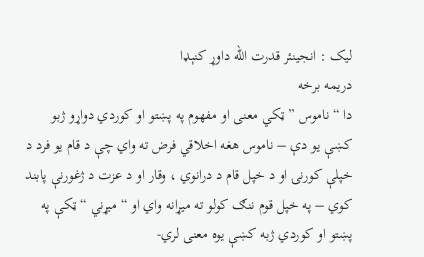ليک : انجينئر قدرت الله داوړ کنېډا
دریمه برخه
دا “ ناموس ” ټکي معنی او مفهوم په پښتو او کوردي دواړو ژبو کښې یو دې – ناموس هغه اخلاقي فرض ته واي چې د قام یو فرد د خپلې کورنۍ او د خپل قام د درانوي ، وقار او د عزت د ژغورنې پابند کوي – په خپل قوم ننګ کولو ته میړانه واي او “ میړني “ ټکې په پښتو او کوردي ژبه کښې یوه معنی لري-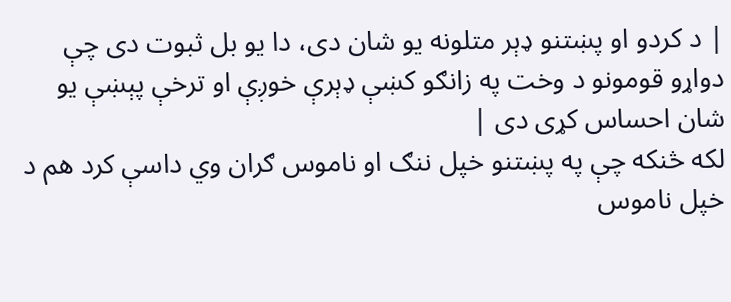| د کردو او پښتنو ډېر متلونه يو شان دی، دا يو بل ثبوت دی چې دواړو قومونو د وخت په زانګو کښې ډېرې خوږې او ترخې پېښې يو شان احساس کړی دی |
لکه څنکه چې په پښتنو خپل ننګ او ناموس ګران وي داسې کرد هم د خپل ناموس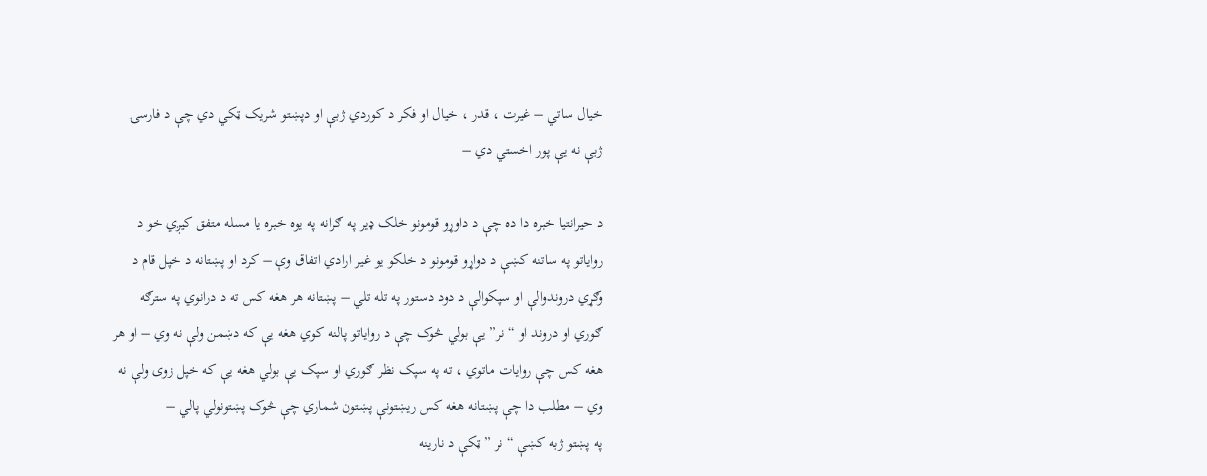خیال ساتي – غیرت ، قدر ، خیال او فکر د کوردي ژبې او دپښتو شریک ټکي دي چې د فارسۍ ژبې نه یې پور اخستي دي –

د حیرانتیا خبره دا ده چې د داوړو قومونو خلک ډیر په ګرانه په یوه خبره یا مسله متفق کیږي خو د روایاتو په ساتنه کښې د دواړو قومونو د خلکو یو غیر ارادي اتفاق وې – کرد او پښتانه د خپل قام د وګړي دروندوالې او سپکوالې د دود دستور په تله تلي – پښتانه هر هغه کس ته د درانوي په سترګه ګوري او دروند او “نر” یې بولي څوک چې د روایاتو پالنه کوي هغه یې که دښمن ولې نه وي – او هر هغه کس چې روایات ماتوي ، ته په سپک نظر ګوري او سپک یې بولي هغه یې که خپل زوی ولې نه وي – مطلب دا چې پښتانه هغه کس ریښتونې پښتون شماري چې څوک پښتونولي پالي –
په پښتو ژبه کښې “ نر ” ټکې د نارینه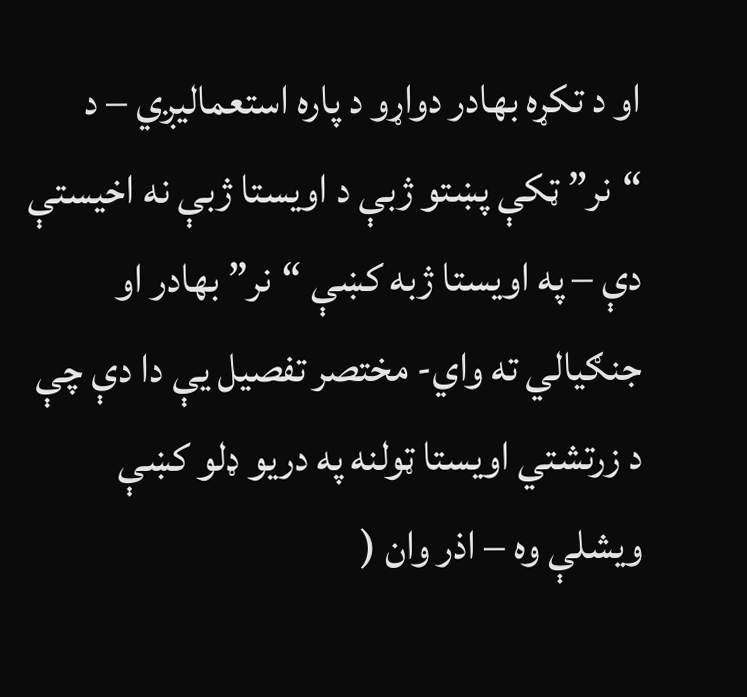او د تکړه بهادر دواړو د پاره استعمالیږي – د “نر” ټکې پښتو ژبې د اویستا ژبې نه اخیستې دې – په اویستا ژبه کښې “نر” بهادر او جنګیالي ته واي- مختصر تفصیل یې دا دې چې د زرتشتي اویستا ټولنه په دریو ډلو کښې ویشلې وه – اذر وان (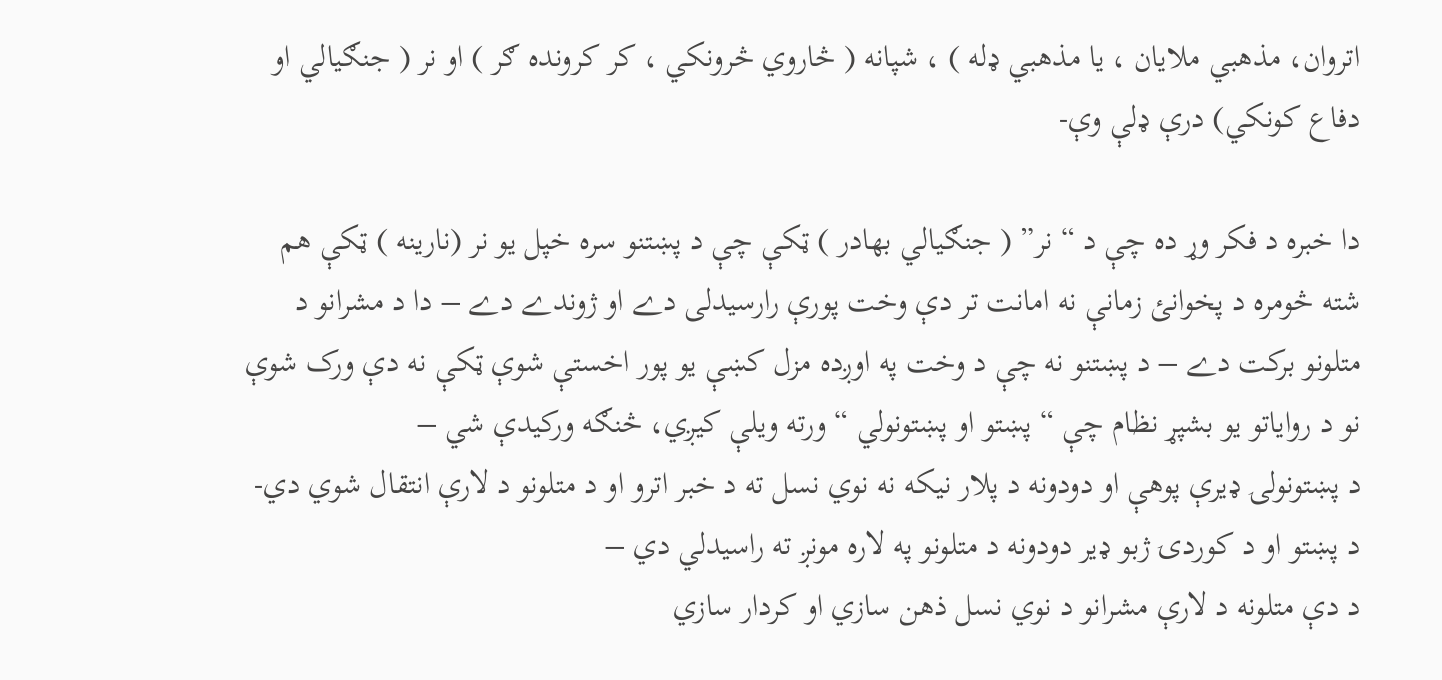اتروان، مذهبي ملایان ، یا مذهبي ډله ) ، شپانه ( څاروي څرونکي ، کر کرونده ګر ) او نر ( جنګیالي او دفاع کونکي) درې ډلې وې-

دا خبره د فکر وړ ده چې د “ نر” ( جنګیالي بهادر ) ټکې چې د پښتنو سره خپل یو نر (نارینه ) ټکې هم شته څومره د پخوانئ زمانې نه امانت تر دې وخت پورې رارسیدلی دے او ژوندے دے – دا د مشرانو د متلونو برکت دے – د پښتنو نه چې د وخت په اوږده مزل کښې یو پور اخستې شوې ټکې نه دې ورک شوې نو د روایاتو یو بشپړ نظام چې “ پښتو او پښتونولي “ ورته ویلې کیږي، څنګه ورکیدې شي –
د پښتونولۍ ډیرې پوهې او دودونه د پلار نیکه نه نوي نسل ته د خبر اترو او د متلونو د لارې انتقال شوي دي-
د پښتو او د کوردۍ ژبو ډیر دودونه د متلونو په لاره مونږ ته راسیدلي دي –
د دې متلونه د لارې مشرانو د نوي نسل ذهن سازي او کردار سازي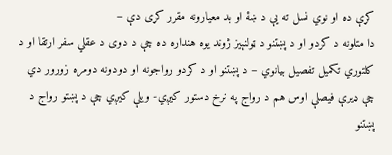کړې ده او نوي نسل ته یې د ښهٔ او بد معیارونه مقرر کړی دې –
دا متلونه د کردو او د پښتنو د ټولنېیز ژوند یوه هنداره ده چې د دوی د عقلي سفر ارتقا او د کلتوري تکمیل تفصیل بیانوي – د پښتنو او د کردو رواجونه او دودونه دومره زورور دي چې ډیرې فیصلې اوس هم د رواج په نرخ دستور کیږي- ویلې کیږي چې د پښتو رواج د پښتنو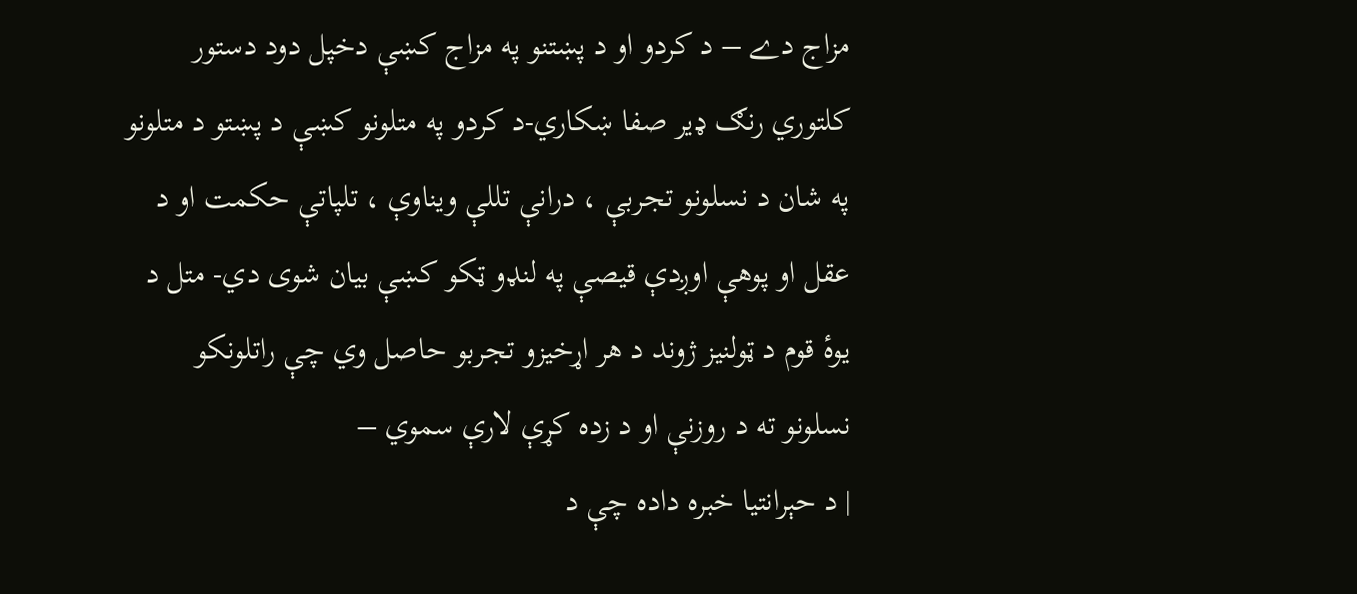مزاج دے – د کردو او د پښتنو په مزاج کښې دخپل دود دستور کلتوري رنګ ډیر صفا ښکاري-د کردو په متلونو کښې د پښتو د متلونو په شان د نسلونو تجربې ، درانې تللې ویناوې ، تلپاتې حکمت او د عقل او پوهې اوږدې قیصې په لنډو ټکو کښې بیان شوی دي- متل د یوهٔ قوم د ټولنیز ژوند د هر اړخیزو تجربو حاصل وي چې راتلونکو نسلونو ته د روزنې او د زده کړې لارې سموي –
| د حېرانتيا خبره داده چې د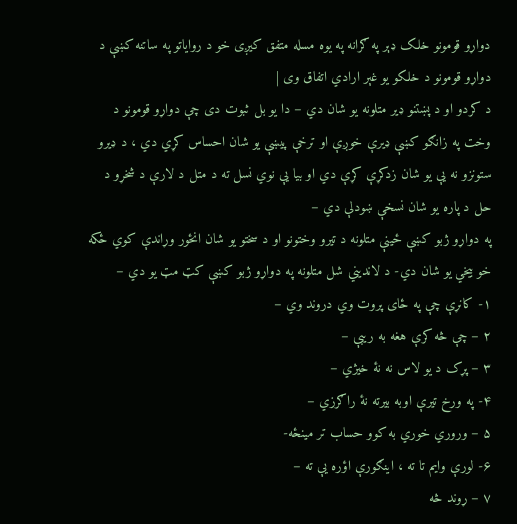دواړو قومونو خلک ډېر په ګرانه په يوه مسله متفق کيږی خو د رواياتو په ساتنه کښې د دواړو قومونو د خلکو يو غېر ارادي اتفاق وی |
د کردو او د پښتنو ډیر متلونه یو شان دي – دا یو بل ثبوت دی چې دواړو قومونو د وخت په زانګو کښې ډیرې خوږې او ترخې پیښې یو شان احساس کړي دي ، د ډیرو ستونزو نه یې یو شان زدکړې کړې دي او بیا یې نوي نسل ته د متل د لارې د شخړو د حل د پاره یو شان نسخې ښودلې دي –
په دواړو ژبو کښې ځینې متلونه د تیرو وختونو او د سختو یو شان انځور وړاندې کوي ځکه خو بیخي یو شان دي- د لاندیني شل متلونه په دواړو ژبو کښې کټ مټ یو دي –
۱- کانړې چې په ځای پروت وي دروند وي –
۲ – چې څه کرې هغه به ریبې –
۳ – پړک د یو لاس نه نهٔ خیژي –
۴- په ورخ تیرې اوبه بیرته نهٔ راګرزي –
۵ – وروري خوري به کوو حساب تر مینځه-
۶- لورې وایم تا ته ، اينګورې اؤره یې ته –
۷ – ړوند څه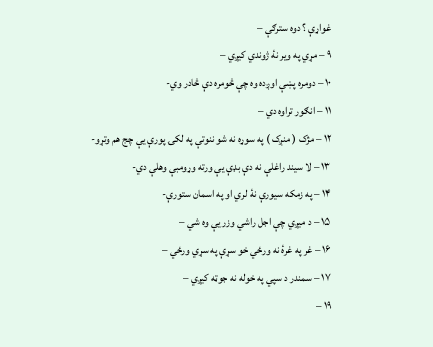غواړې ؟ دوه سترګې –
۹ – مړي په ویر نهٔ ژوندي کیږي –
۱۰ – دومره پښې اوږده وه چې څومره دې څادر وي-
۱۱ – انګور تراوه دي –
۱۲ – مژک ( منږک ) په سوړه نه شو ننوتې په لکۍ پورې یې چج هم وتړو-
۱۳ – لا سیند راغلې نه دې بډې یې ورته وړومبې وهلې دي-
۱۴ – په زمکه سیورې نهٔ لري او په اسمان ستورې-
۱۵ – د میږي چې اجل راشي وزر یې وه شي –
۱۶ – غر په غرهٔ نه ورځي خو سړې په سړي ورځي –
۱۷ – سمندر د سپي په خوله نه جوټه کیږي –
۱۹ –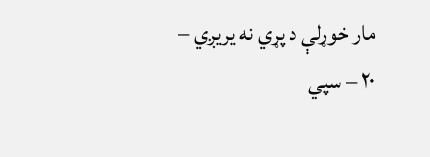مار خوړلې د پړي نه یریږي –
۲۰ – سپي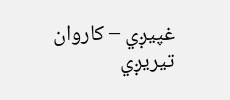غپیږي – کاروان تیریږي